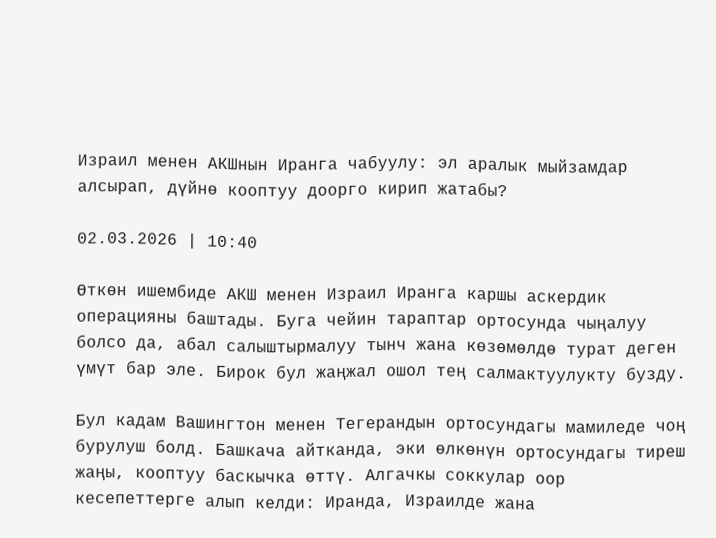Израил менен АКШнын Иранга чабуулу: эл аралык мыйзамдар алсырап, дүйнө кооптуу доорго кирип жатабы?

02.03.2026 | 10:40

Өткөн ишембиде АКШ менен Израил Иранга каршы аскердик операцияны баштады. Буга чейин тараптар ортосунда чыңалуу болсо да, абал салыштырмалуу тынч жана көзөмөлдө турат деген үмүт бар эле. Бирок бул жаңжал ошол тең салмактуулукту бузду.

Бул кадам Вашингтон менен Тегерандын ортосундагы мамиледе чоң бурулуш болд. Башкача айтканда, эки өлкөнүн ортосундагы тиреш жаңы, кооптуу баскычка өттү. Алгачкы соккулар оор кесепеттерге алып келди: Иранда, Израилде жана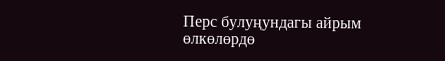Перс булуңундагы айрым өлкөлөрдө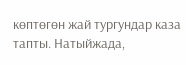көптөгөн жай тургундар каза тапты. Натыйжада,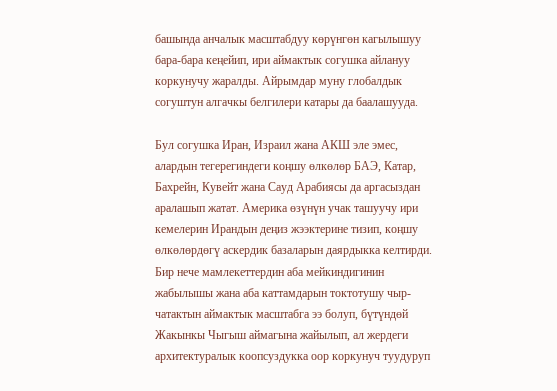башында анчалык масштабдуу көрүнгөн кагылышуу бара-бара кеңейип, ири аймактык согушка айлануу коркунучу жаралды. Айрымдар муну глобалдык согуштун алгачкы белгилери катары да баалашууда.

Бул согушка Иран, Израил жана АКШ эле эмес, алардын тегерегиндеги коңшу өлкөлөр БАЭ, Катар, Бахрейн, Кувейт жана Сауд Арабиясы да аргасыздан аралашып жатат. Америка өзүнүн учак ташуучу ири кемелерин Ирандын деңиз жээктерине тизип, коңшу өлкөлөрдөгү аскердик базаларын даярдыкка келтирди. Бир нече мамлекеттердин аба мейкиндигинин жабылышы жана аба каттамдарын токтотушу чыр-чатактын аймактык масштабга ээ болуп, бүтүндөй Жакынкы Чыгыш аймагына жайылып, ал жердеги архитектуралык коопсуздукка оор коркунуч туудуруп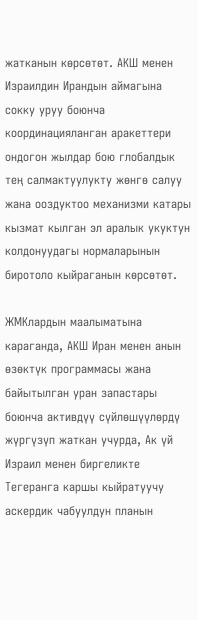жатканын көрсөтөт. АКШ менен Израилдин Ирандын аймагына сокку уруу боюнча координацияланган аракеттери ондогон жылдар бою глобалдык тең салмактуулукту жөнгө салуу жана ооздуктоо механизми катары кызмат кылган эл аралык укуктун колдонуудагы нормаларынын биротоло кыйраганын көрсөтөт.

ЖМКлардын маалыматына караганда, АКШ Иран менен анын өзөктүк программасы жана байытылган уран запастары боюнча активдүү сүйлөшүүлөрдү жүргүзүп жаткан учурда, Ак үй Израил менен биргеликте Тегеранга каршы кыйратуучу аскердик чабуулдун планын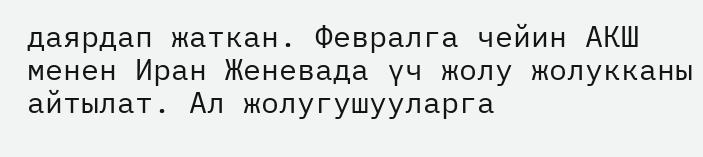даярдап жаткан. Февралга чейин АКШ менен Иран Женевада үч жолу жолукканы айтылат. Ал жолугушууларга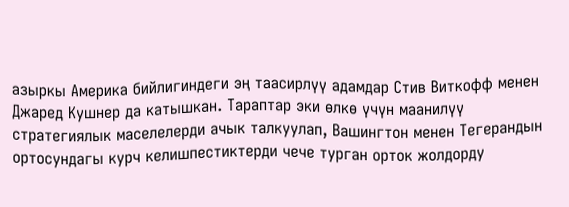азыркы Америка бийлигиндеги эң таасирлүү адамдар Стив Виткофф менен Джаред Кушнер да катышкан. Тараптар эки өлкө үчүн маанилүү стратегиялык маселелерди ачык талкуулап, Вашингтон менен Тегерандын ортосундагы курч келишпестиктерди чече турган орток жолдорду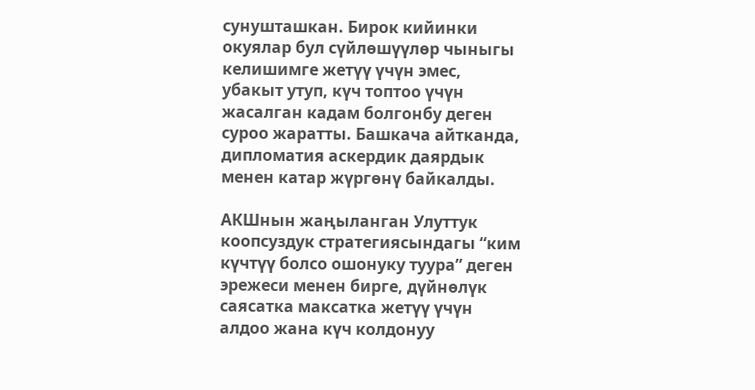сунушташкан. Бирок кийинки окуялар бул сүйлөшүүлөр чыныгы келишимге жетүү үчүн эмес, убакыт утуп, күч топтоо үчүн жасалган кадам болгонбу деген суроо жаратты. Башкача айтканда, дипломатия аскердик даярдык менен катар жүргөнү байкалды.

АКШнын жаңыланган Улуттук коопсуздук стратегиясындагы “ким күчтүү болсо ошонуку туура” деген эрежеси менен бирге, дүйнөлүк саясатка максатка жетүү үчүн алдоо жана күч колдонуу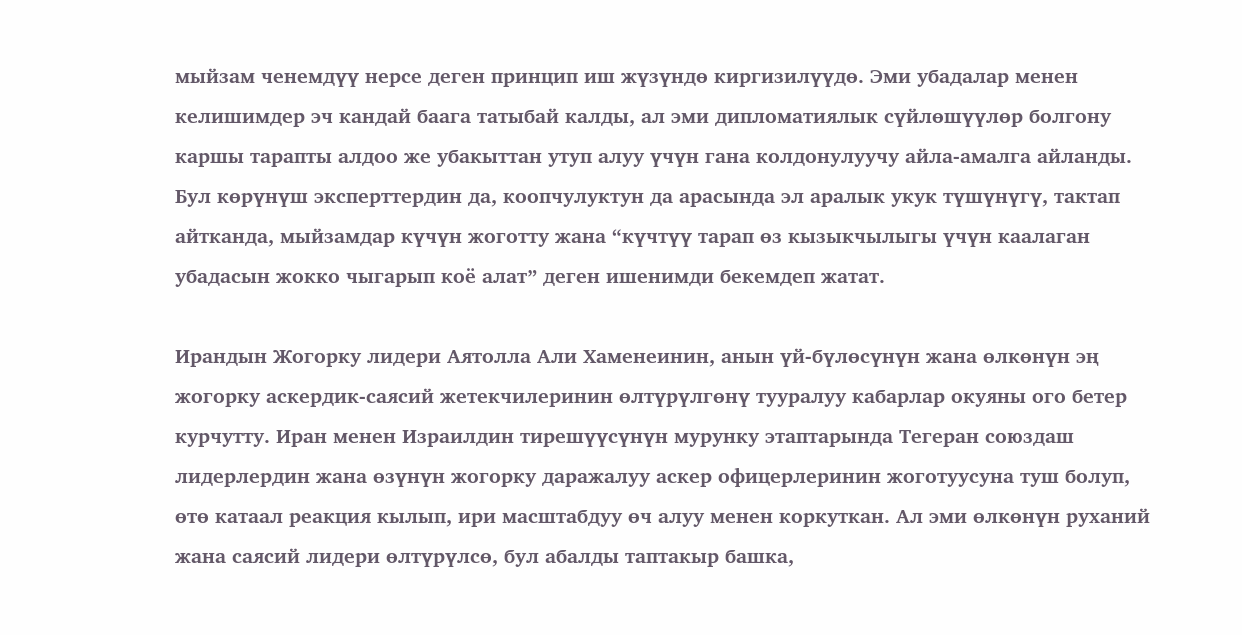мыйзам ченемдүү нерсе деген принцип иш жүзүндө киргизилүүдө. Эми убадалар менен келишимдер эч кандай баага татыбай калды, ал эми дипломатиялык сүйлөшүүлөр болгону каршы тарапты алдоо же убакыттан утуп алуу үчүн гана колдонулуучу айла-амалга айланды. Бул көрүнүш эксперттердин да, коопчулуктун да арасында эл аралык укук түшүнүгү, тактап айтканда, мыйзамдар күчүн жоготту жана “күчтүү тарап өз кызыкчылыгы үчүн каалаган убадасын жокко чыгарып коё алат” деген ишенимди бекемдеп жатат.

Ирандын Жогорку лидери Аятолла Али Хаменеинин, анын үй-бүлөсүнүн жана өлкөнүн эң жогорку аскердик-саясий жетекчилеринин өлтүрүлгөнү тууралуу кабарлар окуяны ого бетер курчутту. Иран менен Израилдин тирешүүсүнүн мурунку этаптарында Тегеран союздаш лидерлердин жана өзүнүн жогорку даражалуу аскер офицерлеринин жоготуусуна туш болуп, өтө катаал реакция кылып, ири масштабдуу өч алуу менен коркуткан. Ал эми өлкөнүн руханий жана саясий лидери өлтүрүлсө, бул абалды таптакыр башка,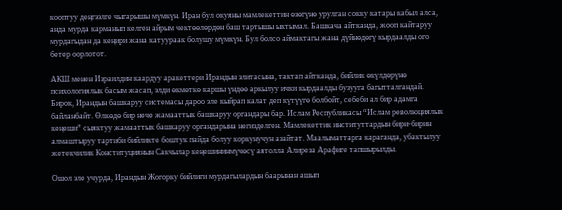кооптуу деңгээлге чыгарышы мүмкүн. Иран бул окуяны мамлекеттин өзөгүнө урулган сокку катары кабыл алса, анда мурда карманып келген айрым чектөөлөрдөн баш тартышы ыктымал. Башкача айтканда, жооп кайтаруу мурдагыдан да кеңири жана катуураак болушу мүмкүн. Бул болсо аймактагы жана дүйнөдөгү кырдаалды ого бетер оорлотот.

АКШ менен Израилдин каардуу аракеттери Ирандын элитасына, тактап айтканда, бийлик өкүлдөрүнө психологиялык басым жасап, элди өкмөткө каршы үндөө аркылуу ички кырдаалды бузууга багытталгандай. Бирок, Ирандын башкаруу системасы дароо эле кыйрап калат деп күтүүгө болбойт, себеби ал бир адамга байланбайт. Өлкөдө бир нече жамааттык башкаруу органдары бар. Ислам Республикасы “Ислам революциялык кеңеши” сыяктуу жамааттык башкаруу органдарына негизделген. Мамлекеттик институттардын бири-бирин алмаштыруу тартиби бийликте боштук пайда болуу коркунучун азайтат. Маалыматтарга караганда, убактылуу жетекчилик Конституциянын Сакчылар кеңешининмүчөсү аятолла Алиреза Арафиге тапшырылды.

Ошол эле учурда, Ирандын Жогорку бийлиги мурдагылардын баарынан ашып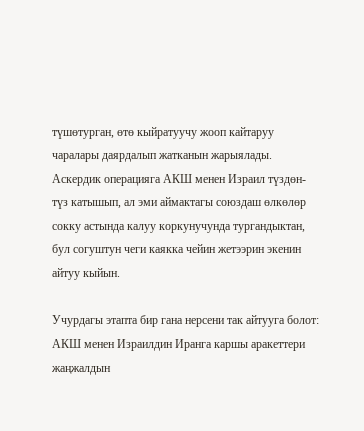түшөтурган, өтө кыйратуучу жооп кайтаруу чаралары даярдалып жатканын жарыялады. Аскердик операцияга АКШ менен Израил түздөн-түз катышып, ал эми аймактагы союздаш өлкөлөр сокку астында калуу коркунучунда тургандыктан, бул согуштун чеги каякка чейин жетээрин экенин айтуу кыйын.

Учурдагы этапта бир гана нерсени так айтууга болот: АКШ менен Израилдин Иранга каршы аракеттери жаңжалдын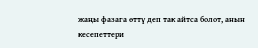жаңы фазага өттү деп так айтса болот, анын кесепеттери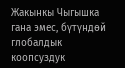Жакынкы Чыгышка гана эмес, бүтүндөй глобалдык коопсуздук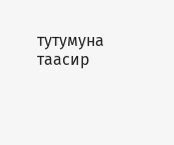тутумуна таасир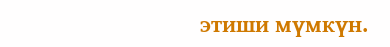этиши мүмкүн.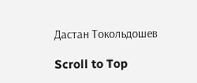Дастан Токольдошев

Scroll to Top